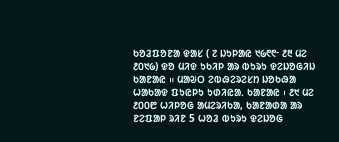ᱠᱚᱲᱯᱚᱱᱟ ᱫᱟᱥ ( ᱗ ᱡᱩᱞᱟᱭ ᱑᱙᱖᱖ᱼ ᱒᱓ ᱢᱮ ᱒᱐᱑᱙) ᱫᱚ ᱢᱤᱫ ᱩᱠᱤᱞ ᱟᱨ ᱵᱩᱨᱩ ᱫᱮᱡᱚᱜᱤᱡ ᱠᱟᱱᱟᱭ ᱿ ᱢᱟᱶᱛ ᱮᱵᱷᱮᱨᱮᱥᱴ ᱡᱚᱠᱷᱟ ᱦᱟᱠᱟᱫ ᱯᱩᱭᱞᱩ ᱩᱰᱤᱭᱟᱹ ᱠᱟᱱᱟᱭ ᱾ ᱒᱑ ᱢᱮ ᱒᱐᱐᱘ ᱦᱤᱞᱚᱜ ᱟᱢᱮᱨᱤᱠᱟ, ᱠᱟᱱᱟᱰᱟ ᱟᱨ ᱱᱮᱯᱟᱞ ᱨᱤᱱ 5 ᱦᱚᱲ ᱵᱩᱨᱩ ᱫᱮᱡᱚᱜ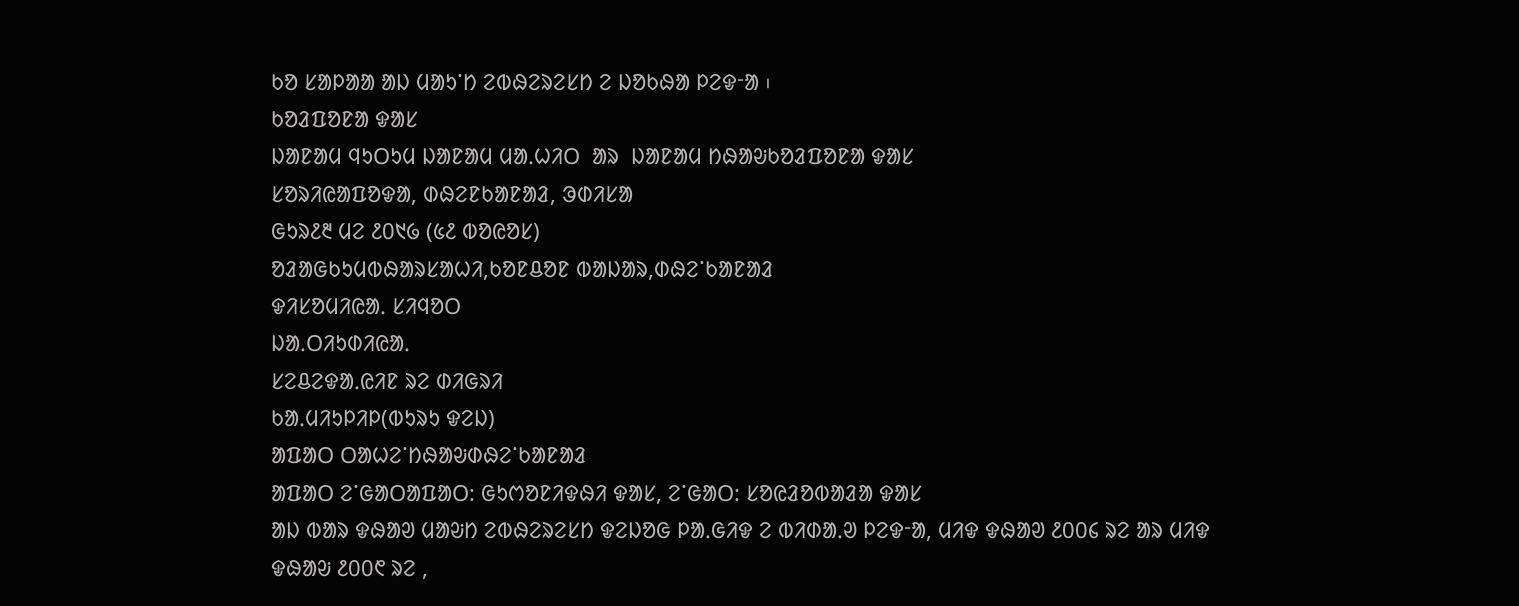ᱠᱚ ᱥᱟᱞᱟᱟ ᱟᱡ ᱢᱟᱩᱸᱴ ᱮᱵᱷᱮᱨᱮᱥᱴ ᱮ ᱡᱚᱠᱷᱟ ᱞᱮᱫᱼᱟ ᱾
ᱠᱚᱲᱯᱚᱱᱟ ᱫᱟᱥ
ᱡᱟᱱᱟᱢ ᱧᱩᱛᱩᱢ ᱡᱟᱱᱟᱢ ᱢᱟᱹᱦᱤᱛ  ᱟᱨ  ᱡᱟᱱᱟᱢ ᱴᱷᱟᱶᱠᱚᱲᱯᱚᱱᱟ ᱫᱟᱥ
ᱥᱚᱨᱤᱭᱟᱯᱚᱫᱟ, ᱰᱷᱮᱱᱠᱟᱱᱟᱲ, ᱳᱰᱤᱥᱟ
ᱜᱩᱨ᱒᱓ ᱢᱮ ᱒᱐᱑᱙ (᱕᱒ ᱵᱚᱭᱚᱥ)
ᱚᱲᱟᱜᱠᱩᱢᱵᱷᱟᱨᱥᱟᱦᱤ,ᱠᱚᱱᱪᱚᱱ ᱵᱟᱡᱟᱨ,ᱰᱷᱮᱸᱠᱟᱱᱟᱲ
ᱫᱤᱥᱚᱢᱤᱭᱟᱹ ᱥᱤᱧᱚᱛ
ᱡᱟᱹᱛᱤᱩᱰᱤᱭᱟᱹ
ᱥᱮᱪᱮᱫᱟᱹᱭᱤᱱ ᱨᱮ ᱰᱤᱜᱨᱤ
ᱠᱟᱹᱢᱤᱩᱞᱤᱞ(ᱵᱩᱨᱩ ᱫᱮᱡ)
ᱟᱯᱟᱛ ᱛᱟᱦᱮᱸᱴᱷᱟᱶᱰᱷᱮᱸᱠᱟᱱᱟᱲ
ᱟᱯᱟᱛ ᱮᱸᱜᱟᱛᱟᱯᱟᱛ: ᱜᱩᱬᱚᱱᱤᱫᱷᱤ ᱫᱟᱥ, ᱮᱸᱜᱟᱛ: ᱥᱚᱭᱲᱚᱵᱟᱲᱟ ᱫᱟᱥ
ᱟᱡ ᱵᱟᱨ ᱫᱷᱟᱣ ᱢᱟᱶᱴ ᱮᱵᱷᱮᱨᱮᱥᱴ ᱫᱮᱡᱚᱜ ᱞᱟᱹᱜᱤᱫ ᱮ ᱵᱤᱰᱟᱹᱣ ᱞᱮᱫᱼᱟ, ᱢᱤᱫ ᱫᱷᱟᱣ ᱒᱐᱐᱔ ᱨᱮ ᱟᱨ ᱢᱤᱫ ᱫᱷᱟᱶ ᱒᱐᱐᱖ ᱨᱮ ,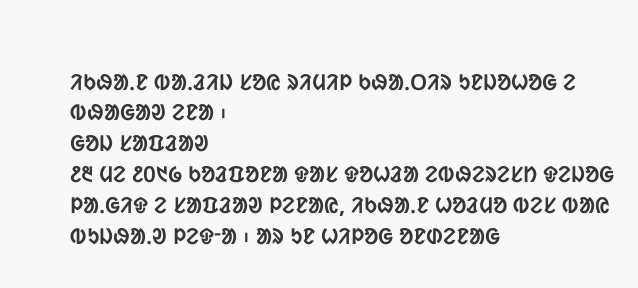ᱤᱠᱷᱟᱹᱱ ᱵᱟᱹᱲᱤᱡ ᱥᱚᱭ ᱨᱤᱢᱤᱞ ᱠᱷᱟᱹᱛᱤᱨ ᱩᱱᱡᱚᱦᱚᱜ ᱮ ᱵᱷᱟᱜᱟᱣ ᱮᱱᱟ ᱾
ᱜᱚᱡ ᱥᱟᱯᱲᱟᱣ
᱒᱓ ᱢᱮ ᱒᱐᱑᱙ ᱠᱚᱲᱯᱚᱱᱟ ᱫᱟᱥ ᱫᱚᱦᱲᱟ ᱮᱵᱷᱮᱨᱮᱥᱴ ᱫᱮᱡᱚᱜ ᱞᱟᱹᱜᱤᱫ ᱮ ᱥᱟᱯᱲᱟᱣ ᱞᱮᱱᱟᱭ, ᱤᱠᱷᱟᱹᱱ ᱦᱚᱲᱢᱚ ᱵᱮᱥ ᱵᱟᱭ ᱵᱩᱡᱷᱟᱹᱣ ᱞᱮᱫᱼᱟ ᱾ ᱟᱨ ᱩᱱ ᱦᱤᱞᱚᱜ ᱚᱱᱰᱮᱱᱟᱜ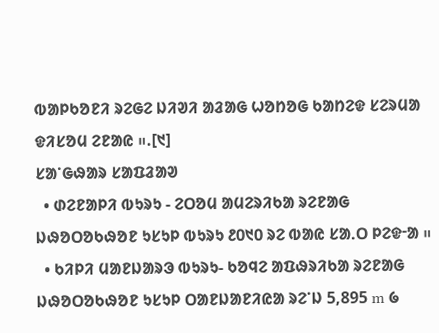ᱵᱟᱞᱠᱚᱱᱤ ᱨᱮᱜᱮ ᱡᱤᱣᱤ ᱟᱲᱟᱜ ᱦᱚᱴᱚᱜ ᱠᱟᱴᱮᱫ ᱥᱮᱨᱢᱟ ᱫᱤᱥᱚᱢ ᱮᱱᱟᱭ ᱿.[᱑]
ᱥᱟᱸᱜᱷᱟᱨ ᱥᱟᱯᱲᱟᱣ
  • ᱰᱮᱱᱟᱞᱤ ᱵᱩᱨᱩ - ᱮᱛᱚᱢ ᱟᱢᱮᱨᱤᱠᱟ ᱨᱮᱱᱟᱜ ᱡᱷᱚᱛᱚᱠᱷᱚᱱ ᱩᱥᱩᱞ ᱵᱩᱨᱩ ᱒᱐᱑᱐ ᱨᱮ ᱵᱟᱭ ᱥᱟᱹᱛ ᱞᱮᱫᱼᱟ ᱿
  • ᱠᱤᱞᱤ ᱢᱟᱱᱡᱟᱨᱳ ᱵᱩᱨᱩ- ᱠᱚᱧᱮ ᱟᱯᱷᱨᱤᱠᱟ ᱨᱮᱱᱟᱜ ᱡᱷᱚᱛᱚᱠᱷᱚᱱ ᱩᱥᱩᱞ ᱛᱟᱱᱡᱟᱱᱤᱭᱟ ᱨᱮᱸᱡ 5,895 m ᱙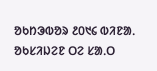ᱚᱠᱴᱳᱵᱚᱨ ᱒᱐᱑᱔ ᱵᱤᱱᱟᱹ ᱚᱠᱥᱤᱡᱮᱱ ᱛᱮ ᱥᱟᱹᱛ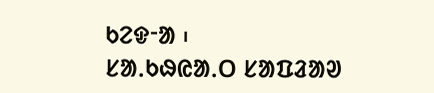ᱠᱮᱫᱼᱟ ᱾
ᱥᱟᱹᱠᱷᱭᱟᱹᱛ ᱥᱟᱯᱲᱟᱣ